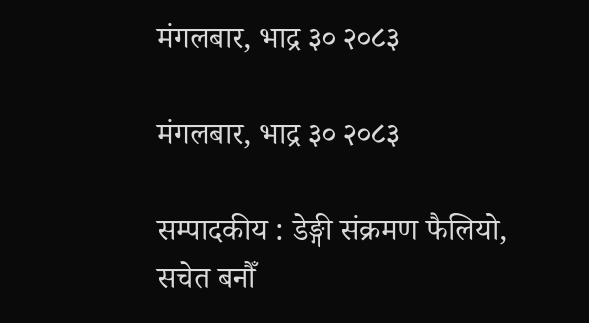मंगलबार, भाद्र ३० २०८३

मंगलबार, भाद्र ३० २०८३

सम्पादकीय : डेङ्गी संक्रमण फैलियो, सचेत बनौँ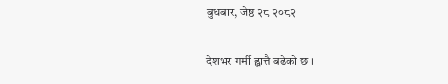बुधबार, जेष्ठ २८ २०८२

देशभर गर्मी ह्वात्तै बढेको छ ।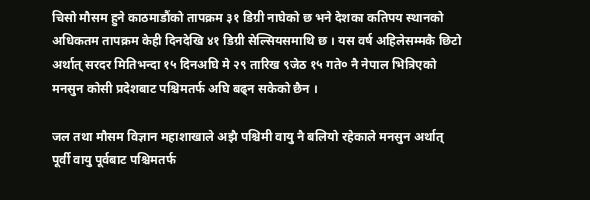चिसो मौसम हुने काठमाडौंको तापक्रम ३१ डिग्री नाघेको छ भने देशका कतिपय स्थानको अधिकतम तापक्रम केही दिनदेखि ४१ डिग्री सेल्सियसमाथि छ । यस वर्ष अहिलेसम्मकै छिटो अर्थात् सरदर मितिभन्दा १५ दिनअघि मे २९ तारिख ९जेठ १५ गते० नै नेपाल भित्रिएको मनसुन कोसी प्रदेशबाट पश्चिमतर्फ अघि बढ्न सकेको छैन ।

जल तथा मौसम विज्ञान महाशाखाले अझै पश्चिमी वायु नै बलियो रहेकाले मनसुन अर्थात् पूर्वी वायु पूर्वबाट पश्चिमतर्फ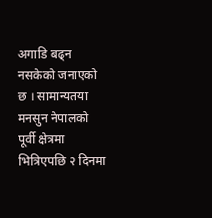अगाडि बढ्न नसकेको जनाएको छ । सामान्यतया मनसुन नेपालको पूर्वी क्षेत्रमा भित्रिएपछि २ दिनमा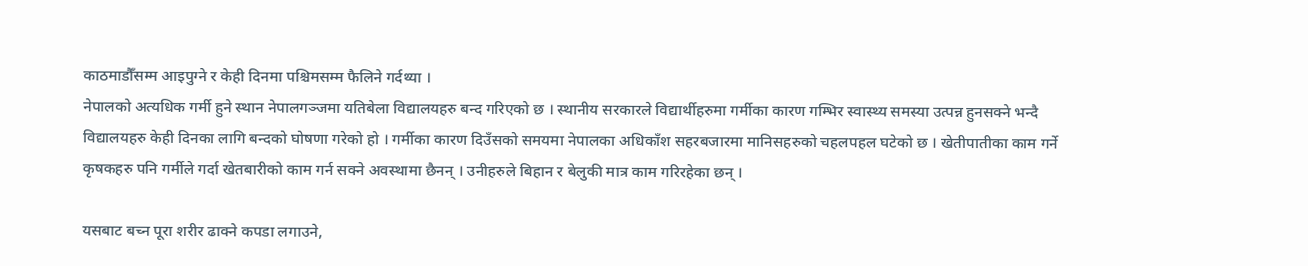काठमाडौँसम्म आइपुग्ने र केही दिनमा पश्चिमसम्म फैलिने गर्दथ्या ।
नेपालको अत्यधिक गर्मी हुने स्थान नेपालगञ्जमा यतिबेला विद्यालयहरु बन्द गरिएको छ । स्थानीय सरकारले विद्यार्थीहरुमा गर्मीका कारण गम्भिर स्वास्थ्य समस्या उत्पन्न हुनसक्ने भन्दै विद्यालयहरु केही दिनका लागि बन्दको घोषणा गरेको हो । गर्मीका कारण दिउँसको समयमा नेपालका अधिकाँश सहरबजारमा मानिसहरुको चहलपहल घटेको छ । खेतीपातीका काम गर्ने कृषकहरु पनि गर्मीले गर्दा खेतबारीको काम गर्न सक्ने अवस्थामा छैनन् । उनीहरुले बिहान र बेलुकी मात्र काम गरिरहेका छन् ।

यसबाट बच्न पूरा शरीर ढाक्ने कपडा लगाउने,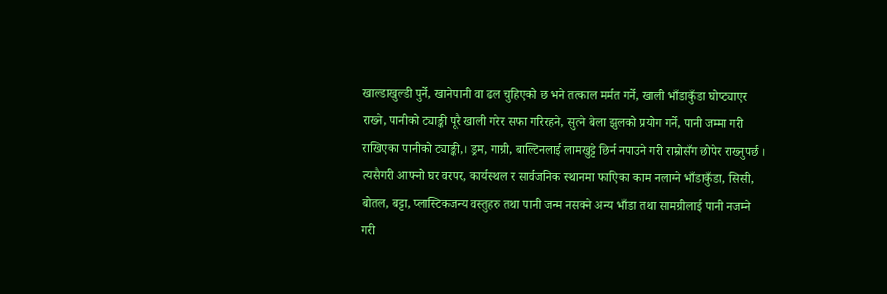खाल्डाखुल्डी पुर्ने, खानेपानी वा ढल चुहिएको छ भने तत्काल मर्मत गर्ने, खाली भाँडाकुँडा घोप्ट्याएर राख्ने, पानीको ट्याङ्की पूरै खाली गरेर सफा गरिरहने, सुत्ने बेला झुलको प्रयोग गर्ने, पानी जम्मा गरी राखिएका पानीको ट्याङ्की,। ड्रम, गाग्री, बाल्टिनलाई लामखुट्टे छिर्न नपाउने गरी राम्रोसँग छोपेर राख्नुपर्छ । त्यसैगरी आफ्नो घर वरपर, कार्यस्थल र सार्वजनिक स्थानमा फाएिका काम नलाग्ने भाँडाकुँडा, सिसी, बोतल, बट्टा, प्लास्टिकजन्य वस्तुहरु तथा पानी जन्म नसक्ने अन्य भाँडा तथा सामग्रीलाई पानी नजम्ने गरी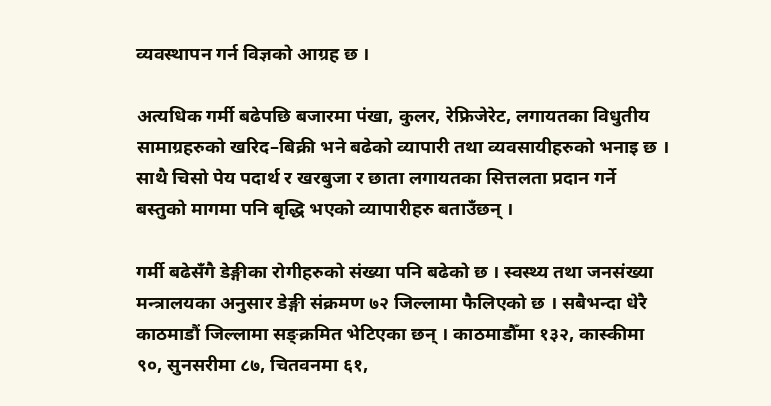व्यवस्थापन गर्न विज्ञको आग्रह छ ।

अत्यधिक गर्मी बढेपछि बजारमा पंखा, कुलर, रेफ्रिजेरेट, लगायतका विधुतीय सामाग्रहरुको खरिद–बिक्री भने बढेको व्यापारी तथा व्यवसायीहरुको भनाइ छ । साथै चिसो पेय पदार्थ र खरबुजा र छाता लगायतका सित्तलता प्रदान गर्ने बस्तुको मागमा पनि बृद्धि भएको व्यापारीहरु बताउँछन् ।

गर्मी बढेसँगै डेङ्गीका रोगीहरुको संख्या पनि बढेको छ । स्वस्थ्य तथा जनसंख्या मन्त्रालयका अनुसार डेङ्गी संक्रमण ७२ जिल्लामा फैलिएको छ । सबैभन्दा धेरै काठमाडौं जिल्लामा सङ्क्रमित भेटिएका छन् । काठमाडौँमा १३२, कास्कीमा ९०, सुनसरीमा ८७, चितवनमा ६१,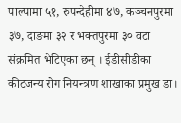पाल्पामा ५१, रुपन्देहीमा ४७, कञ्चनपुरमा ३७, दाङमा ३२ र भक्तपुरमा ३० वटा संक्रमित भेटिएका छन् । ईडीसीडीका कीटजन्य रोग नियन्त्रण शाखाका प्रमुख डा।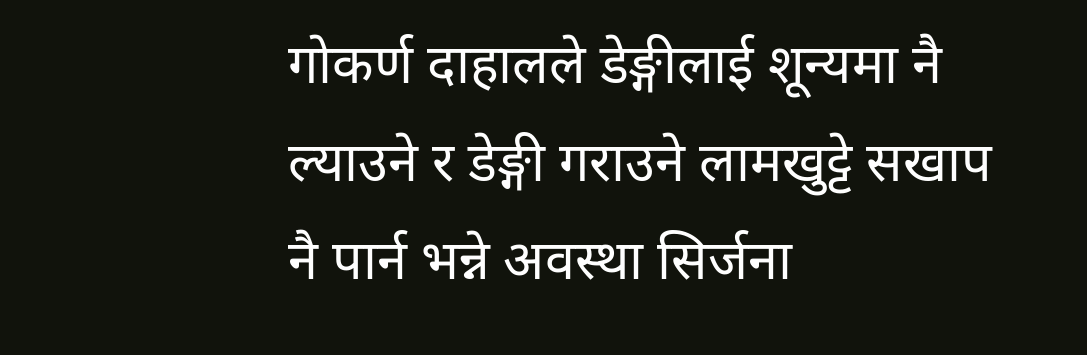गोकर्ण दाहालले डेङ्गीलाई शून्यमा नै ल्याउने र डेङ्गी गराउने लामखुट्टे सखाप नै पार्न भन्ने अवस्था सिर्जना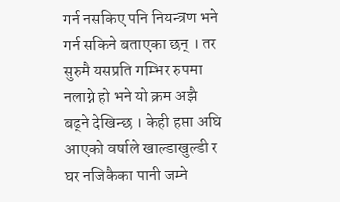गर्न नसकिए पनि नियन्त्रण भने गर्न सकिने बताएका छन् । तर सुरुमै यसप्रति गम्भिर रुपमा नलाग्ने हो भने यो क्रम अझै बढ्ने देखिन्छ । केही हप्ता अघि आएको वर्षाले खाल्डाखुल्डी र घर नजिकैका पानी जम्ने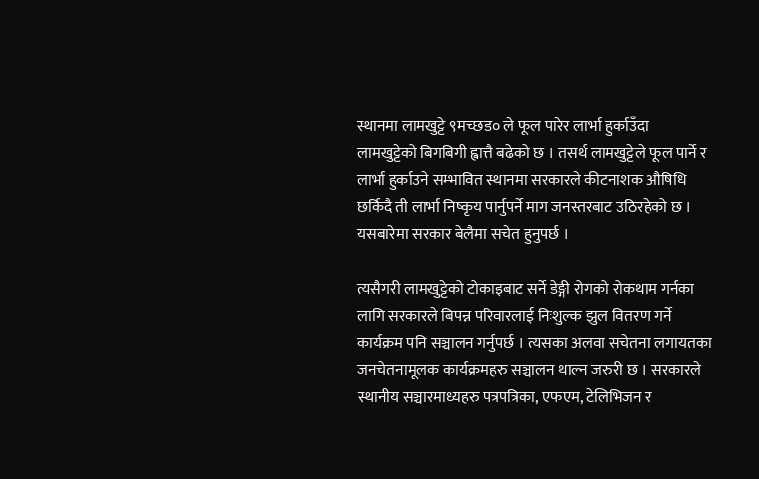स्थानमा लामखुट्टे ९मच्छड० ले फूल पारेर लार्भा हुर्काउँदा लामखुट्टेको बिगबिगी ह्वात्तै बढेको छ । तसर्थ लामखुट्टेले फूल पार्ने र लार्भा हुर्काउने सम्भावित स्थानमा सरकारले कीटनाशक औषिधि छर्किदै ती लार्भा निष्कृय पार्नुपर्ने माग जनस्तरबाट उठिरहेको छ । यसबारेमा सरकार बेलैमा सचेत हुनुपर्छ ।

त्यसैगरी लामखुट्टेको टोकाइबाट सर्ने डेङ्गी रोगको रोकथाम गर्नका लागि सरकारले बिपन्न परिवारलाई निःशुल्क झुल वितरण गर्ने कार्यक्रम पनि सञ्चालन गर्नुपर्छ । त्यसका अलवा सचेतना लगायतका जनचेतनामूलक कार्यक्रमहरु सञ्चालन थाल्न जरुरी छ । सरकारले स्थानीय सञ्चारमाध्यहरु पत्रपत्रिका, एफएम, टेलिभिजन र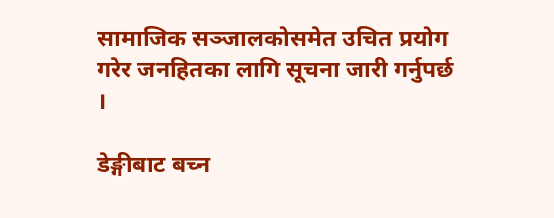सामाजिक सञ्जालकोसमेत उचित प्रयोग गरेर जनहितका लागि सूचना जारी गर्नुपर्छ ।

डेङ्गीबाट बच्न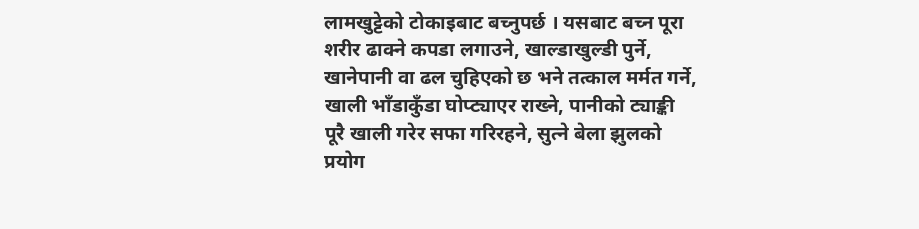लामखुट्टेको टोकाइबाट बच्नुपर्छ । यसबाट बच्न पूरा शरीर ढाक्ने कपडा लगाउने, खाल्डाखुल्डी पुर्ने, खानेपानी वा ढल चुहिएको छ भने तत्काल मर्मत गर्ने, खाली भाँडाकुँडा घोप्ट्याएर राख्ने, पानीको ट्याङ्की पूरै खाली गरेर सफा गरिरहने, सुत्ने बेला झुलको प्रयोग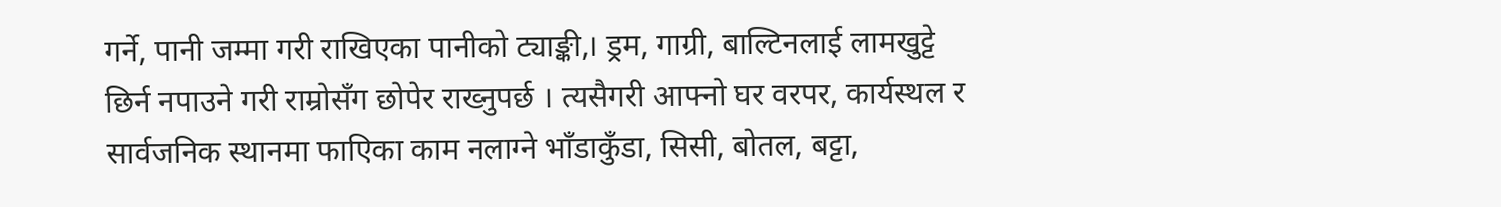गर्ने, पानी जम्मा गरी राखिएका पानीको ट्याङ्की,। ड्रम, गाग्री, बाल्टिनलाई लामखुट्टे छिर्न नपाउने गरी राम्रोसँग छोपेर राख्नुपर्छ । त्यसैगरी आफ्नो घर वरपर, कार्यस्थल र सार्वजनिक स्थानमा फाएिका काम नलाग्ने भाँडाकुँडा, सिसी, बोतल, बट्टा,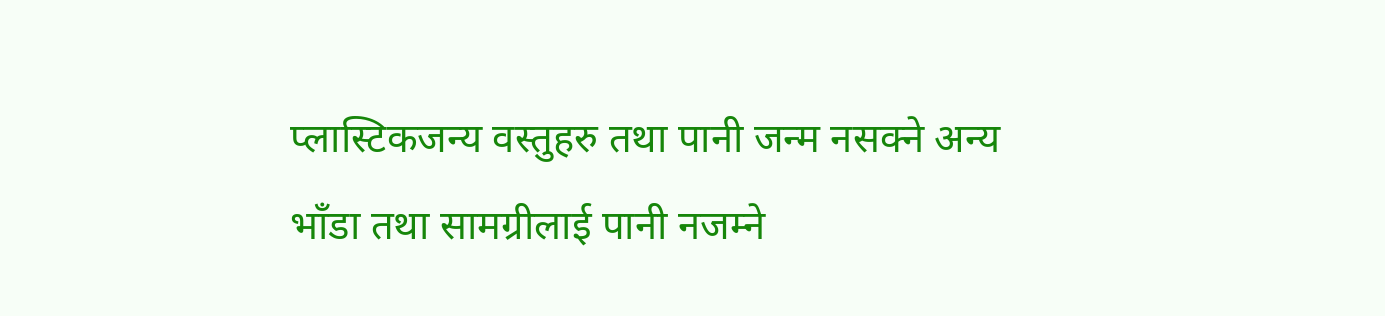प्लास्टिकजन्य वस्तुहरु तथा पानी जन्म नसक्ने अन्य भाँडा तथा सामग्रीलाई पानी नजम्ने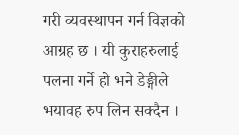गरी व्यवस्थापन गर्न विज्ञको आग्रह छ । यी कुराहरुलाई पलना गर्ने हो भने डेङ्गीले भयावह रुप लिन सक्दैन ।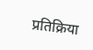प्रतिक्रिया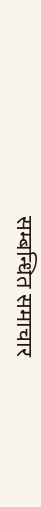सम्बन्धित समाचार